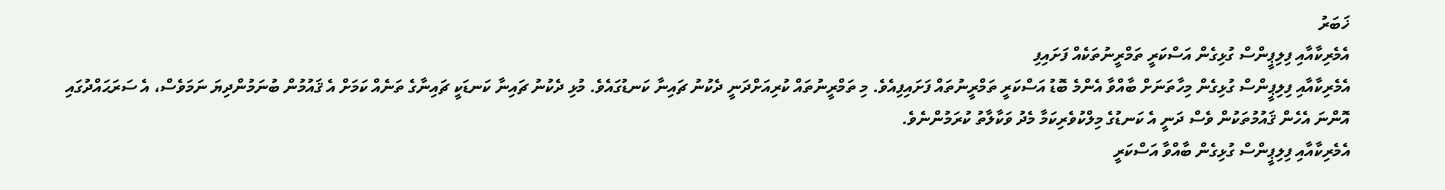ޚަބަރު
އެމެރިކާއާއި ފިލިޕީންސް ގުޅިގެން އަސްކަރީ ތަމްރީނުތަކެއް ފަށައިފި
އެމެރިކާއާއި ފިލިޕީންސް ގުޅިގެން މިހާތަނަށް ބާއްވާ އެންމެ ބޮޑު އަސްކަރީ ތަމްރީނުތައް ފަށައިފިއެވެ. މި ތަމްރީނުތައް ކުރިއަށްދަނީ ދެކުނު ޗައިނާ ކަނޑުގައެވެ. މުޅި ދެކުނު ޗައިނާ ކަނޑަކީ ޗައިނާގެ ތަނެއް ކަމަށް އެ ޤައުމުން ބުނަމުންދިޔަ ނަމަވެސް، އެ ސަރަޙައްދުގައި އޮންނަ އެހެން ޤައުމުތަކުން ވެސް ދަނީ އެ ކަނޑުގެ މިލްކުވެރިކަމާ މެދު ވަކާލާތު ކުރަމުންނެވެ.
އެމެރިކާއާއި ފިލިޕީންސް ގުޅިގެން ބާއްވާ އަސްކަރީ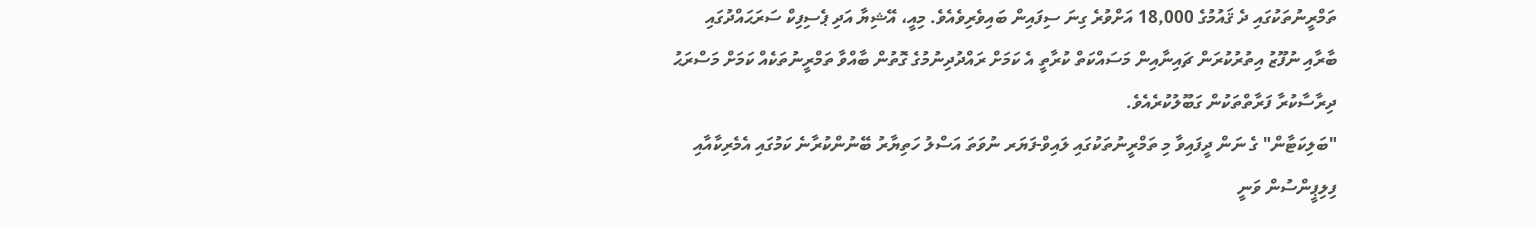ތަމްރީނުތަކުގައި ދެ ޤައުމުގެ 18,000 އަށްވުރެ ގިނަ ސިފައިން ބައިވެރިވެއެވެ. މިއީ، އޭޝިޔާ އަދި ޕެސިފިކް ސަރަޙައްދުގައި ބާރާއި ނުފޫޒު އިތުރުކުރަން ޗައިނާއިން މަސައްކަތް ކުރާތީ އެ ކަމަށް ރައްދުދިނުމުގެ ގޮތުން ބާއްވާ ތަމްރީނުތަކެއް ކަމަށް މަސްރަޙު ދިރާސާކުރާ ފަރާތްތަކުން ގަބޫލުކުރެއެވެ.
"ބަލިކަޓާން" ގެ ނަން ދީފައިވާ މި ތަމްރީނުތަކުގައި ލައިވް-ފަޔަރ ނުވަތަ އަސްލު ހަތިޔާރު ބޭނުންކުރާނެ ކަމުގައި އެމެރިކާއާއި ފިލިޕީންސުން ވަނީ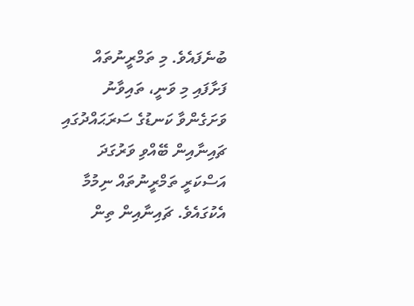ބުނެފައެވެ. މި ތަމްރީނުތައް ފަށާފައި މި ވަނީ، ތައިވާނު ވަށަގެންވާ ކަނޑުގެ ސަރަޙައްދުގައި ޗައިނާއިން ބޭއްވި ވަރުގަދަ އަސްކަރީ ތަމްރީނުތައް ނިމުމާ އެކުގައެވެ. ޗައިނާއިން ތިން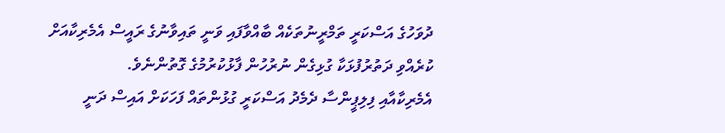ދުވަހުގެ އަސްކަރީ ތަމްރީނުތަކެއް ބާއްވާފައި ވަނީ ތައިވާނުގެ ރައީސް އެމެރިކާއަށް ކުރެއްވި ދަތުރުފުޅަކާ ގުޅިގެން ނުރުހުން ފާޅުކުރުމުގެ ގޮތުންނެވެ.
އެމެރިކާއާއި ފިލިޕީންސާ ދެމެދު އަސްކަރީ ގުޅުންތައް ފަހަކަށް އައިސް ދަނީ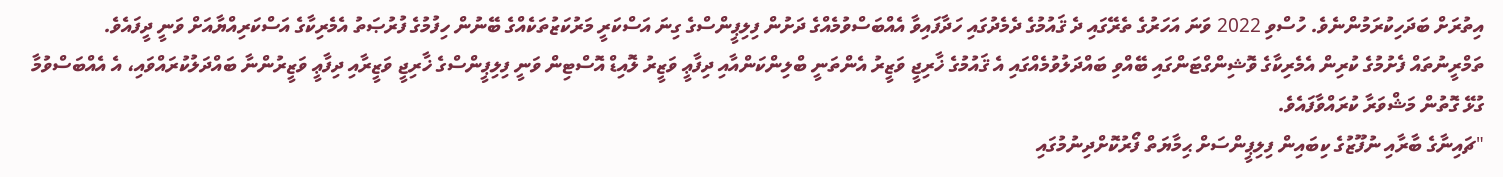އިތުރަށް ބަދަހިކުރަމުންނެވެ. ހުސްވި 2022 ވަނަ އަހަރުގެ ތެރޭގައި ދެ ޤައުމުގެ ދެމެދުގައި ހަދާފައިވާ އެއްބަސްވުމެއްގެ ދަށުން ފިލިޕީންސްގެ ގިނަ އަސްކަރީ މަރުކަޒުތަކެއްގެ ބޭނުން ހިފުމުގެ ފުރުޞަތު އެމެރިކާގެ އަސްކަރިއްޔާއަށް ވަނީ ދީފައެވެ.
ތަމްރީނުތައް ފެށުމުގެ ކުރިން އެމެރިކާގެ ވޮޝިންގްޓަންގައި ބޭއްވި ބައްދަލުވުމެއްގައި އެ ޤައުމުގެ ޚާރިޖީ ވަޒީރު އެންތަނީ ބްލިންކަންއާއި ދިފާޢީ ވަޒީރު ލޮއިޑް އޮސްޓިން ވަނީ ފިލިޕީންސްގެ ޚާރިޖީ ވަޒީރާއި ދިފާޢީ ވަޒީރުންނާ ބައްދަލުކުރައްވައި، އެ އެއްބަސްވުމާ ގުޅޭ ގޮތުން މަޝްވަރާ ކުރައްވާފައެވެ.
"ޗައިނާގެ ބާރާއި ނުފޫޒުގެ ކިބައިން ފިލިޕީންސަށް ޙިމާޔަތް ފޯރުކޮށްދިނުމުގައި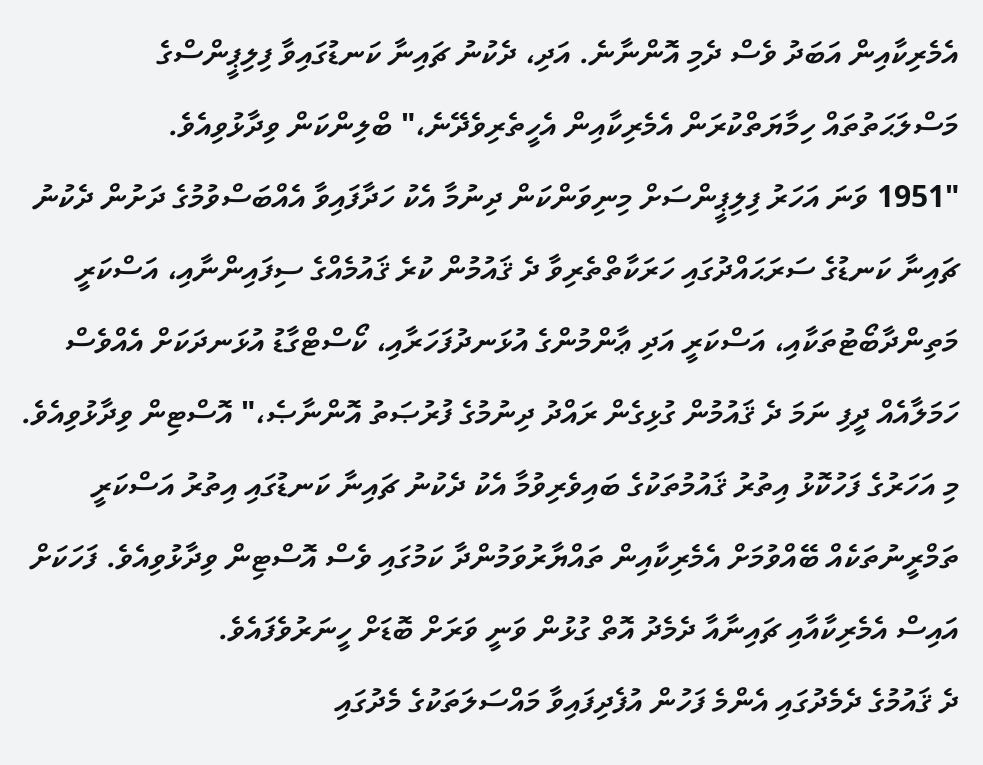އެމެރިކާއިން އަބަދު ވެސް ދެމި އޮންނާނެ. އަދި، ދެކުނު ޗައިނާ ކަނޑުގައިވާ ފިލިޕީންސްގެ މަސްލަޙަތުތައް ހިމާޔަތްކުރަން އެމެރިކާއިން އެހީތެރިވެދޭނެ،" ބްލިންކަން ވިދާޅުވިއެވެ.
"1951 ވަނަ އަހަރު ފިލިޕީންސަށް މިނިވަންކަން ދިނުމާ އެކު ހަދާފައިވާ އެއްބަސްވުމުގެ ދަށުން ދެކުނު ޗައިނާ ކަނޑުގެ ސަރަޙައްދުގައި ހަރަކާތްތެރިވާ ދެ ޤައުމުން ކުރެ ޤައުމެއްގެ ސިފައިންނާއި، އަސްކަރީ މަތިންދާބޯޓުތަކާއި، އަސްކަރީ އަދި ޢާންމުންގެ އުޅަނދުފަހަރާއި، ކޯސްޓްގާޑު އުޅަނދަކަށް އެއްވެސް ހަމަލާއެއް ދީފި ނަމަ ދެ ޤައުމުން ގުޅިގެން ރައްދު ދިނުމުގެ ފުރުޞަތު އޮންނާޞެ،" އޮސްޓިން ވިދާޅުވިއެވެ.
މި އަހަރުގެ ފަހުކޮޅު އިތުރު ޤައުމުތަކުގެ ބައިވެރިވުމާ އެކު ދެކުނު ޗައިނާ ކަނޑުގައި އިތުރު އަސްކަރީ ތަމްރީނުތަކެއް ބޭއްވުމަށް އެމެރިކާއިން ތައްޔާރުވަމުންދާ ކަމުގައި ވެސް އޮސްޓިން ވިދާޅުވިއެވެ. ފަހަކަށް އައިސް އެމެރިކާއާއި ޗައިނާއާ ދެމެދު އޮތް ގުޅުން ވަނީ ވަރަށް ބޮޑަށް ހީނަރުވެފައެވެ.
ދެ ޤައުމުގެ ދެމެދުގައި އެންމެ ފަހުން އުފެދިފައިވާ މައްސަލަތަކުގެ މެދުގައި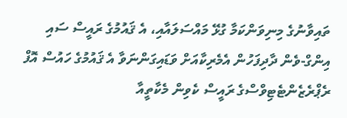ތައިވާނުގެ މިނިވަންކަމާ ގުޅޭ މައްސަލައާއި، އެ ޤައުމުގެ ރައީސް ސައި އިންގް-ވެން ދާދިފަހުން އެމެރިކާއަށް ވަޑައިގަންނަވާ އެ ޤައުމުގެ ހައުސް އޮފް ރެޕްރެޒެންޓެޓިވްސްގެ ރައީސް ކެވިން މެކާތީއާ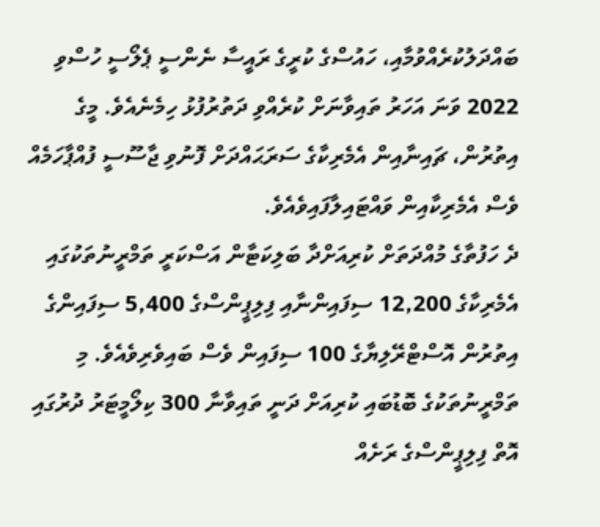ބައްދަލުކުރެއްވުމާއި، ހައުސްގެ ކުރީގެ ރައީސާ ނެންސީ ޕެލޯސީ ހުސްވި 2022 ވަނަ އަހަރު ތައިވާނަށް ކުރެއްވި ދަތުރުފުޅު ހިމެނެއެވެ. މީގެ އިތުރުން، ޗައިނާއިން އެމެރިކާގެ ސަރަޙައްދަށް ފޮނުވި ޖާސޫސީ ފުއްޕާހަމެއް ވެސް އެމެރިކާއިން ވައްޓައިލާފައިވެއެވެ.
ދެ ހަފުތާގެ މުއްދަތަށް ކުރިއަށްދާ ބަލިކަޓާން އަސްކަރީ ތަމްރީނުތަކުގައި އެމެރިކާގެ 12,200 ސިފައިންނާއި ފިލިޕީންސްގެ 5,400 ސިފައިންގެ އިތުރުން އޮސްޓްރޭލިޔާގެ 100 ސިފައިން ވެސް ބައިވެރިވެއެވެ. މި ތަމްރީނުތަކުގެ ބޮޑުބައި ކުރިއަށް ދަނީ ތައިވާނާ 300 ކިލޯމީޓަރު ދުރުގައި އޮތް ފިލިޕީންސްގެ ރަށެއް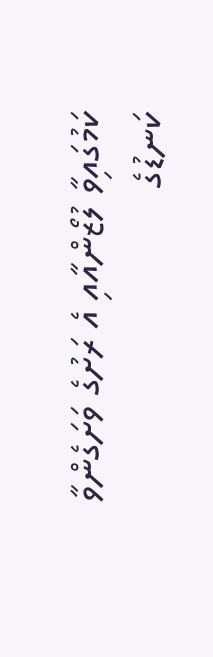ކަމުގައިވާ ލުޒޯންއާއި އެ ރަށުގެ ވަށަގެންވާ ކަނޑުގެ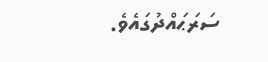ސަރަޙައްދުގައެވެ.